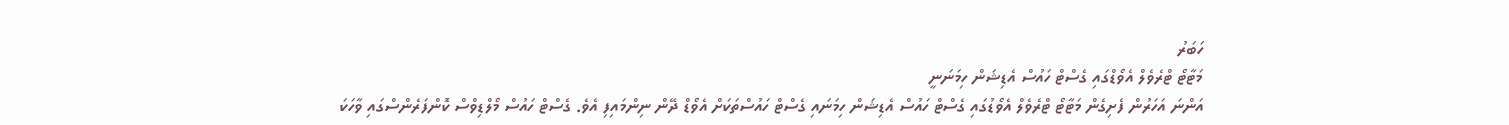ހަބަރު
މަޓާޓޯ ޓްރެވެލް އެވޯޑްގައި ގެސްޓް ހައުސް އެޑިޝަން ހިމަނަނީ
އަންނަ އަހަރުން ފެށިގެން މަޓާޓޯ ޓްރެވެލް އެވޯޑުގައި ގެސްޓް ހައުސް އެޑިޝަން ހިމަނައި ގެސްޓް ހައުސްތަކަށް އެވޯޑް ދޭން ނިންމައިފި އެވެ. ގެސްޓް ހައުސް މޯލްޑިވްސް ކޮންފަރެންސްގައި ވާހަކަ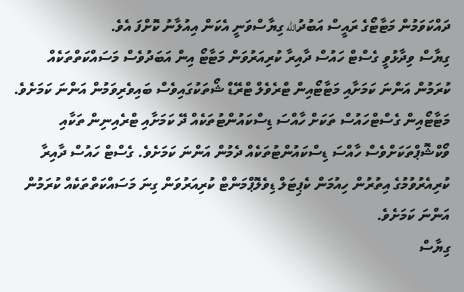ދައްކަވަމުން މަޓާޓޯގެ ރައީސް އަބުދުالله ގިޔާސްވަނީ އެކަން އިއުލާނު ކޮށްފަ އެވެ.
ގިޔާސް ވިދާޅުވީ ގެސްޓް ހައުސް ދާއިރާ ކުރިއަރުވަން މަޓާޓޯ އިން އަބަދުވެސް މަސައްކަތްތަކެއް ކުރަމުން އަންނަ ކަމަށާއި މަޓާޓޯއިން ޓްރެވެލް ޓްރޭޑް ޝޯތަކުގައިވެސް ބައިވެރިވަމުން އަންނަ ކަމަށެވެ. މަޓާޓޯއިން ގެސްޓްހައުސް ތަކަށް ހާއްސަ ޑިސްކައުންޓުތަކެއް ދޭ ކަމަށާއި ޓްރެއިނިން ތަކާއި ވޯކްޝޮޕްތަކަށްވެސް ހާއްސަ ޑިސްކައުންޓުތަކެއް ދެމުން އަންނަ ކަމަށެވެ. ގެސްޓް ހައުސް ދާއިރާ ކުރިއެރުވުމުގެ އިތުރުން ހިއުމަން ކެޕިޓަލް ޑިވެލޮޕްމަންޓް ކުރިއަރުވަން ގިނަ މަސައްކަތްތަކެއް ކުރަމުން އަންނަ ކަމަށެވެ.
ގިޔާސް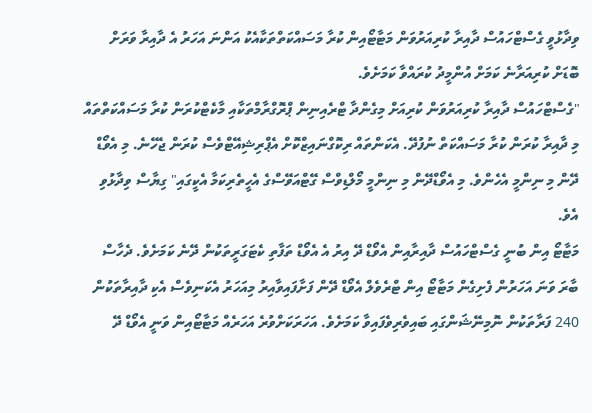ވިދާޅުވީ ގެސްޓްހައުސް ދާއިރާ ކުރިއަރުވަން މަޓާޓޯއިން ކުރާ މަސައްކަތްތަކާއެކު އަންނަ އަހަރު އެ ދާއިރާ ވަރަށް ބޮޑަށް ކުރިއަރާނެ ކަމަށް އުންމީދު ކުރައްވާ ކަމަށެވެ.
"ގެސްޓްހައުސް ދާއިރާ ކުރިއަރުވަން ކުރިއަށް މިގެންދާ ޓްރެއިނިން ޕްރޮގްރާމްތަކާއި މާކެޓްކުރަން ކުރާ މަސައްކަތްތައް މި ދާއިރާ ކުރަން ކުރާ މަސައްކަތް ނުފުދޭ. އެކަންތައް ރިކޮގްނައިޒްކޮށް އެޕްރިޝިއޭޓްވެސް ކުރަން ޖެހޭނެ. މި އެވޯޑް ދޭން މި ނިންމީ އެހެންވެ. މި އެވޯޑްދޭން މި ނިންމީ މޯލްޑިވްސް ގޭޓްއަވޭސްގެ އެހީތެރިކަމާ އެކީގައި" ގިޔާސް ވިދާޅުވި އެވެ.
މަޓާޓޯ އިން ބުނީ ގެސްޓްހައުސް ދާއިރާއިން އެވޯޑް ދޭ އިރު އެ އެވޯޑް ތަފާތި ކެޓަގަރީތަކުން ދޭނެ ކަމަށެވެ. ދެހާސް ބާރަ ވަނަ އަހަރުން ފެށިގެން މަޓާޓޯ އިން ޓްރެވެލް އެވޯޑް ދޭން ފަށާފައިވާއިރު މިއަހަރު އެކަނިވެސް އެކި ދާއިރާތަކުން 240 ފަރާތަކުން ނޮމިނޭޝަންގައި ބައިވެރިވެފައިވާ ކަމަށެވެ. އަހަރަކަށްވުރެ އަހަރެއް މަޓާޓޯއިން ވަނީ އެވޯޑް ދޭ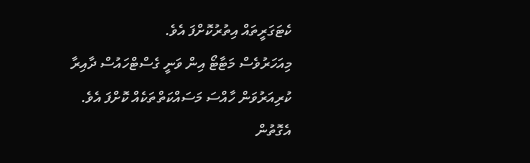ކެޓަގަރީތައް އިތުރުކޮށްފަ އެވެ.
މިއަހަރުވެސް މަޓާޓޯ އިން ވަނީ ގެސްޓްހައުސް ދާއިރާ ކުރިއަރުވަން ހާއްސަ މަސައްކަތްތަކެއް ކޮށްފަ އެވެ. އެގޮތުން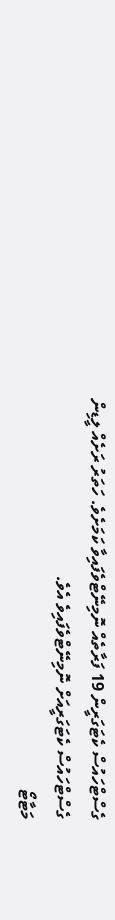ގެސްޓްހައުސް ކެޓަގަރީން 19 ފަރާތެއް ނޮމިނޭޓްވެފައިވާ ކަމަށެވެ. ހަތަރު ރަށެއް ލީޑިން ގެސްޓްހައުސް ކެޓަގަރީއަށް ނޮމިނޭޓްވެފައިވެ އެވެ.
މަޓާޓޯ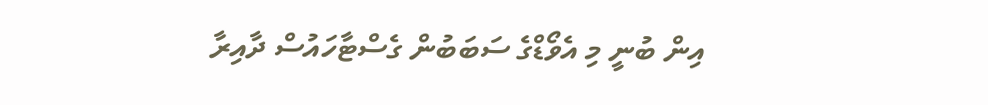އިން ބުނީ މި އެވޯޑްގެ ސަބަބުން ގެސްޓާހައުސް ދާއިރާ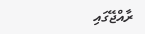ރާއްޖޭގައި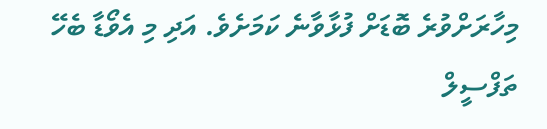މިހާރަށްވުރެ ބޮޑަށް ފުޅާވާނެ ކަމަށެވެ. އަދި މި އެވޯޑާ ބެހޭ ތަފްސީލް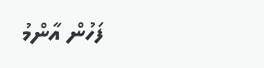ފަހުން އާންމު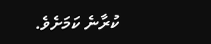ކުރާނެ ކަމަށެވެ.